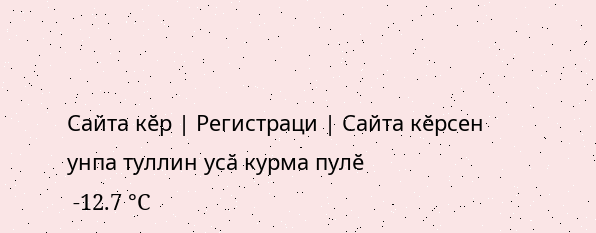Сайта кӗр | Регистраци | Сайта кӗрсен унпа туллин усӑ курма пулӗ
 -12.7 °C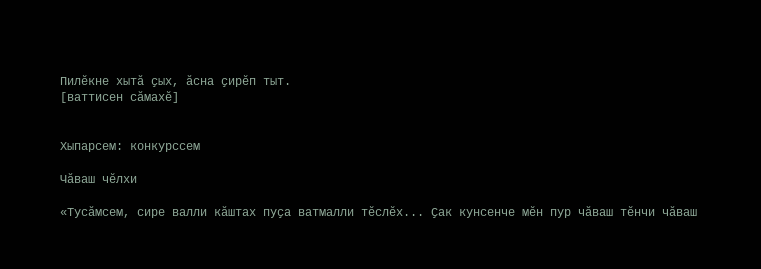Пилӗкне хытӑ ҫых, ӑсна ҫирӗп тыт.
[ваттисен сӑмахӗ]


Хыпарсем: конкурссем

Чӑваш чӗлхи

«Тусӑмсем, сире валли кӑштах пуҫа ватмалли тӗслӗх... Ҫак кунсенче мӗн пур чӑваш тӗнчи чӑваш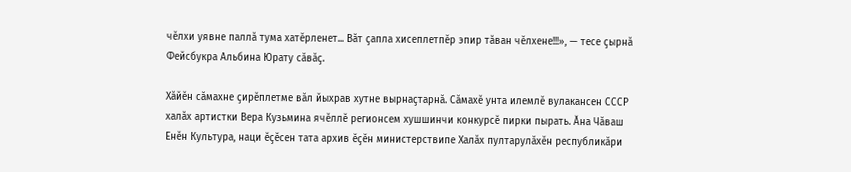чӗлхи уявне паллӑ тума хатӗрленет... Вӑт ҫапла хисеплетпӗр эпир тӑван чӗлхене!!!», — тесе ҫырнӑ Фейсбукра Альбина Юрату сӑвӑҫ.

Хӑйӗн сӑмахне ҫирӗплетме вӑл йыхрав хутне вырнаҫтарнӑ. Сӑмахӗ унта илемлӗ вулакансен СССР халӑх артистки Вера Кузьмина ячӗллӗ регионсем хушшинчи конкурсӗ пирки пырать. Ӑна Чӑваш Енӗн Культура, наци ӗҫӗсен тата архив ӗҫӗн министерствипе Халӑх пултарулӑхӗн республикӑри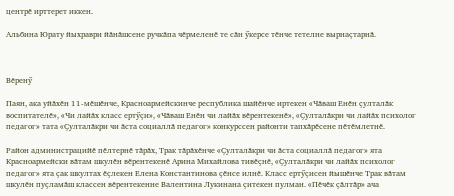центрӗ ирттерет иккен.

Альбина Юрату йыхраври йӑнӑшсене ручкӑпа чӗрмеленӗ те сӑн ӳкерсе тӗнче тетелне вырнаҫтарнӑ.



Вӗренӳ

Паян, ака уйӑхӗн 11-мӗшӗнче, Красноармейскинче республика шайӗнче иртекен «Чӑваш Енӗн ҫулталӑк воспитателӗ», «Чи лайӑх класс ертӳҫи», «Чӑваш Енӗн чи лайӑх вӗрентекенӗ», «Ҫулталӑкри чи лайӑх психолог педагог» тата «Ҫулталӑкри чи ӑста социаллӑ педагог» конкурссен районти тапхӑрӗсене пӗтӗмлетнӗ.

Район администрацийӗ пӗлтернӗ тӑрӑх, Трак тӑрӑхӗнче «Ҫулталӑкри чи ӑста социаллӑ педагог» ята Красноармейски вӑтам шкулӗн вӗрентекенӗ Арина Михайлова тивӗҫнӗ, «Ҫулталӑкри чи лайӑх психолог педагог» ята ҫак шкултах ӗҫлекен Елена Константинова ҫӗнсе илнӗ. Класс ертӳҫисен йышӗнче Трак вӑтам шкулӗн пуҫламӑш классен вӗрентекенне Валентина Лукинана ҫитекен пулман. «Пӗчӗк ҫӑлтӑр» ача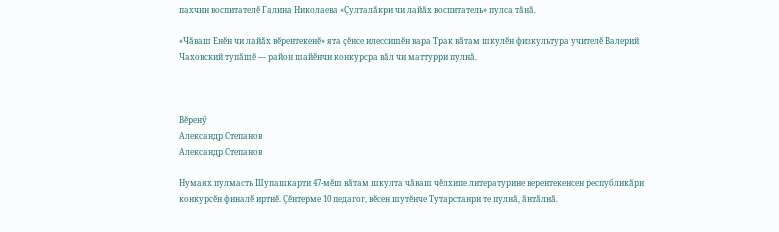пахчин воспитателӗ Галина Николаева «Ҫулталӑкри чи лайӑх воспитатель» пулса тӑнӑ.

«Чӑваш Енӗн чи лайӑх вӗрентекенӗ» ята ҫӗнсе илессишӗн вара Трак вӑтам шкулӗн физкультура учителӗ Валерий Чаховский тупӑшӗ — район шайӗнчи конкурсра вӑл чи маттурри пулнӑ.



Вӗренӳ
Александр Степанов
Александр Степанов

Нумаях пулмасть Шупашкарти 47-мӗш вӑтам шкулта чӑваш чӗлхипе литературине верентекенсен республикӑри конкурсӗн финалӗ иртнӗ. Ҫӗнтерме 10 педагог, вӗсен шутӗнче Тутарстанри те пулнӑ, ӑнтӑлнӑ.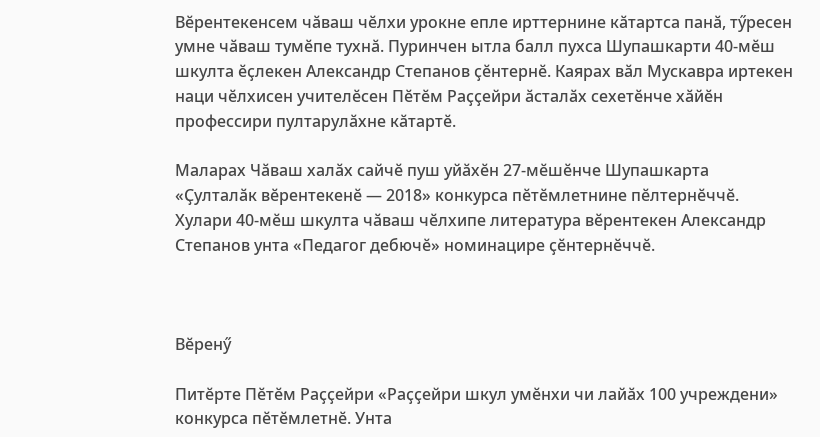Вӗрентекенсем чӑваш чӗлхи урокне епле ирттернине кӑтартса панӑ, тӳресен умне чӑваш тумӗпе тухнӑ. Пуринчен ытла балл пухса Шупашкарти 40-мӗш шкулта ӗҫлекен Александр Степанов ҫӗнтернӗ. Каярах вӑл Мускавра иртекен наци чӗлхисен учителӗсен Пӗтӗм Раҫҫейри ӑсталӑх сехетӗнче хӑйӗн профессири пултарулӑхне кӑтартӗ.

Маларах Чӑваш халӑх сайчӗ пуш уйӑхӗн 27-мӗшӗнче Шупашкарта «Ҫулталӑк вӗрентекенӗ — 2018» конкурса пӗтӗмлетнине пӗлтернӗччӗ. Хулари 40-мӗш шкулта чӑваш чӗлхипе литература вӗрентекен Александр Степанов унта «Педагог дебючӗ» номинацире ҫӗнтернӗччӗ.



Вӗренӳ

Питӗрте Пӗтӗм Раҫҫейри «Раҫҫейри шкул умӗнхи чи лайӑх 100 учреждени» конкурса пӗтӗмлетнӗ. Унта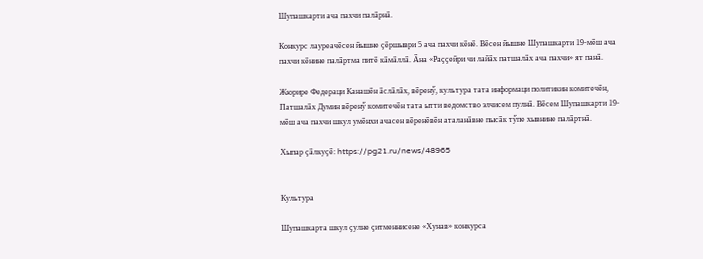Шупашкарти ача пахчи палӑрнӑ.

Конкурс лауреачӗсен йышне ҫӗршыври 5 ача пахчи кӗнӗ. Вӗсен йышне Шупашкарти 19-мӗш ача пахчи кӗнине палӑртма питӗ кӑмӑллӑ. Ӑна «Раҫҫейри чи лайӑх патшалӑх ача пахчи» ят панӑ.

Жюрире Федераци Канашӗн ӑслӑлӑх, вӗренӳ, культура тата информаци политикин комитечӗн, Патшалӑх Думин вӗренӳ комитечӗн тата ытти ведомство элчисем пулнӑ. Вӗсем Шупашкарти 19-мӗш ача пахчи шкул умӗнхи ачасен вӗренӗвӗн аталанӑвне пысӑк тӳпе хывнине палӑртнӑ.

Хыпар ҫӑлкуҫӗ: https://pg21.ru/news/48965


Культура

Шупашкарта шкул ҫулне ҫитменнисене «Хунав» конкурса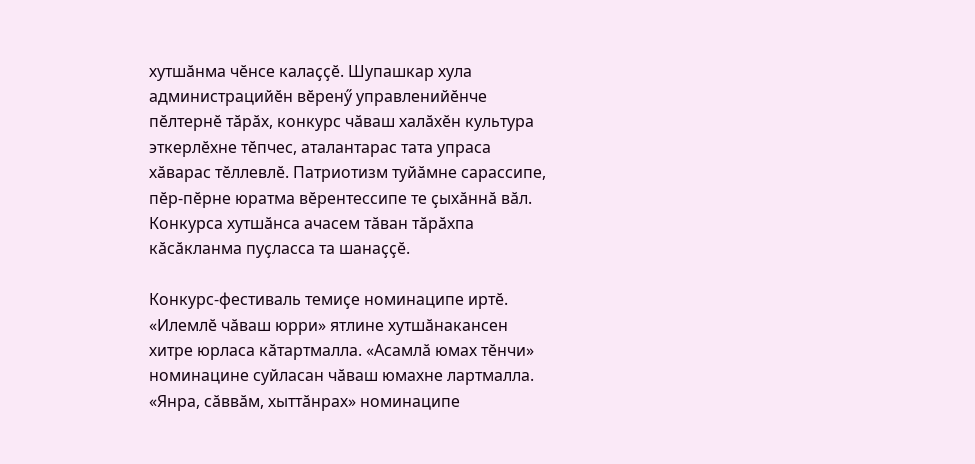хутшӑнма чӗнсе калаҫҫӗ. Шупашкар хула администрацийӗн вӗренӳ управленийӗнче пӗлтернӗ тӑрӑх, конкурс чӑваш халӑхӗн культура эткерлӗхне тӗпчес, аталантарас тата упраса хӑварас тӗллевлӗ. Патриотизм туйӑмне сарассипе, пӗр-пӗрне юратма вӗрентессипе те ҫыхӑннӑ вӑл. Конкурса хутшӑнса ачасем тӑван тӑрӑхпа кӑсӑкланма пуҫласса та шанаҫҫӗ.

Конкурс-фестиваль темиҫе номинаципе иртӗ. «Илемлӗ чӑваш юрри» ятлине хутшӑнакансен хитре юрласа кӑтартмалла. «Асамлӑ юмах тӗнчи» номинацине суйласан чӑваш юмахне лартмалла. «Янра, сӑввӑм, хыттӑнрах» номинаципе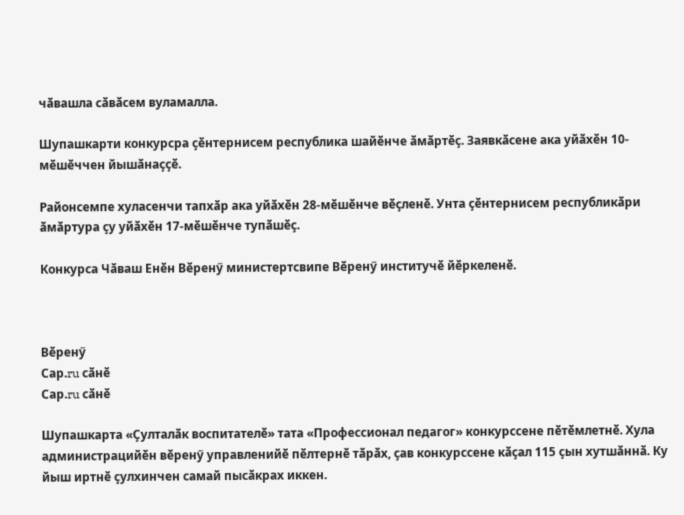чӑвашла сӑвӑсем вуламалла.

Шупашкарти конкурсра ҫӗнтернисем республика шайӗнче ӑмӑртӗҫ. Заявкӑсене ака уйӑхӗн 10-мӗшӗччен йышӑнаҫҫӗ.

Районсемпе хуласенчи тапхӑр ака уйӑхӗн 28-мӗшӗнче вӗҫленӗ. Унта ҫӗнтернисем республикӑри ӑмӑртура ҫу уйӑхӗн 17-мӗшӗнче тупӑшӗҫ.

Конкурса Чӑваш Енӗн Вӗренӳ министертсвипе Вӗренӳ институчӗ йӗркеленӗ.



Вӗренӳ
Сар.ru сӑнӗ
Сар.ru сӑнӗ

Шупашкарта «Ҫулталӑк воспитателӗ» тата «Профессионал педагог» конкурссене пӗтӗмлетнӗ. Хула администрацийӗн вӗренӳ управленийӗ пӗлтернӗ тӑрӑх, ҫав конкурссене кӑҫал 115 ҫын хутшӑннӑ. Ку йыш иртнӗ ҫулхинчен самай пысӑкрах иккен.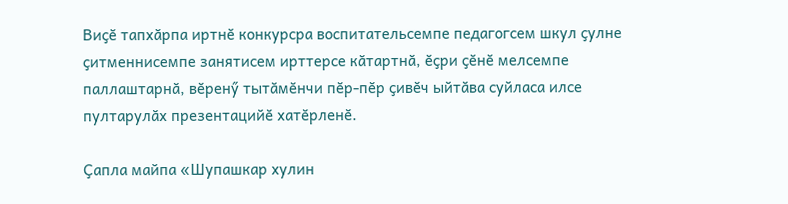Виҫӗ тапхӑрпа иртнӗ конкурсра воспитательсемпе педагогсем шкул ҫулне ҫитменнисемпе занятисем ирттерсе кӑтартнӑ, ӗҫри ҫӗнӗ мелсемпе паллаштарнӑ, вӗренӳ тытӑмӗнчи пӗр-пӗр ҫивӗч ыйтӑва суйласа илсе пултарулӑх презентацийӗ хатӗрленӗ.

Ҫапла майпа «Шупашкар хулин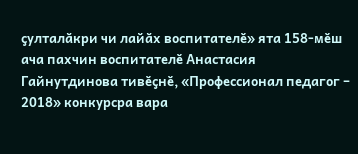ҫулталӑкри чи лайӑх воспитателӗ» ята 158-мӗш ача пахчин воспитателӗ Анастасия Гайнутдинова тивӗҫнӗ, «Профессионал педагог – 2018» конкурсра вара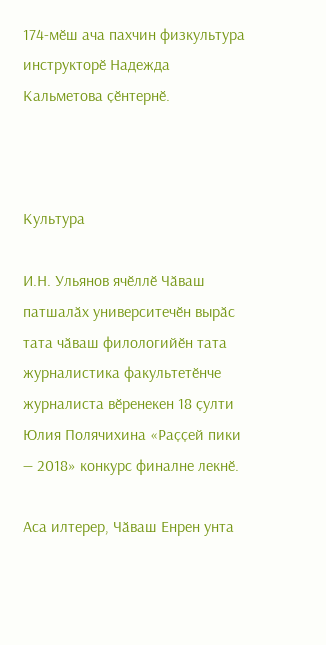174-мӗш ача пахчин физкультура инструкторӗ Надежда Кальметова ҫӗнтернӗ.



Культура

И.Н. Ульянов ячӗллӗ Чӑваш патшалӑх университечӗн вырӑс тата чӑваш филологийӗн тата журналистика факультетӗнче журналиста вӗренекен 18 ҫулти Юлия Полячихина «Раҫҫей пики — 2018» конкурс финалне лекнӗ.

Аса илтерер, Чӑваш Енрен унта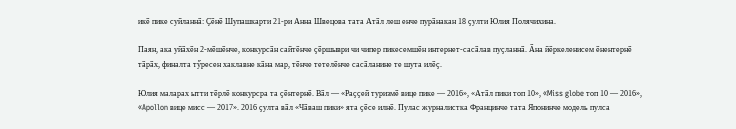икӗ пике суйланнӑ: Ҫӗнӗ Шупашкарти 21-ри Анна Швецова тата Атӑл леш енче пурӑнакан 18 ҫулти Юлия Полячихина.

Паян, ака уйӑхӗн 2-мӗшӗнче, конкурсӑн сайтӗнче ҫӗршыври чи чипер пикесемшӗн интернет-сасӑлав пуҫланнӑ. Ӑна йӗркеленисем ӗнентернӗ тӑрӑх, финалта тӳресен хаклавне кӑна мар, тӗнче тетелӗнче сасӑланине те шута илӗҫ.

Юлия маларах ытти тӗрлӗ конкурсра та ҫӗнтернӗ. Вӑл — «Раҫҫей туризмӗ вице пике — 2016», «Атӑл пики топ 10», «Miss globe топ 10 — 2016», «Apollon вице мисс — 2017». 2016 ҫулта вӑл «Чӑваш пики» ята ҫӗсе илнӗ. Пулас журналистка Францинче тата Японинче модель пулса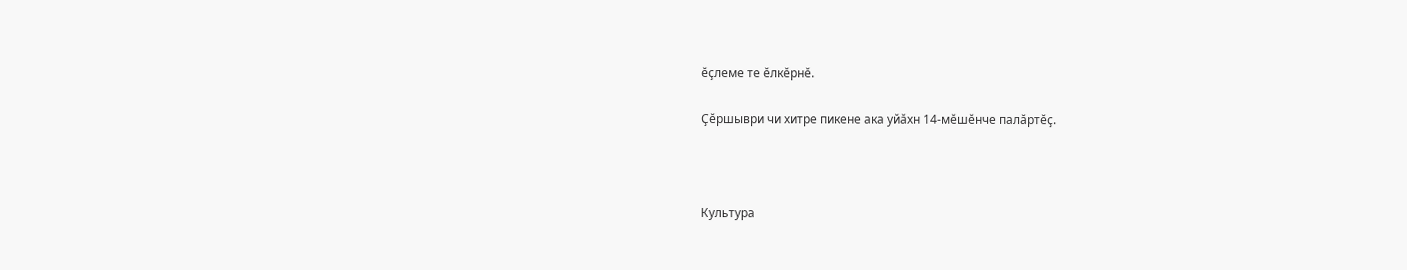ӗҫлеме те ӗлкӗрнӗ.

Ҫӗршыври чи хитре пикене ака уйӑхн 14-мӗшӗнче палӑртӗҫ.



Культура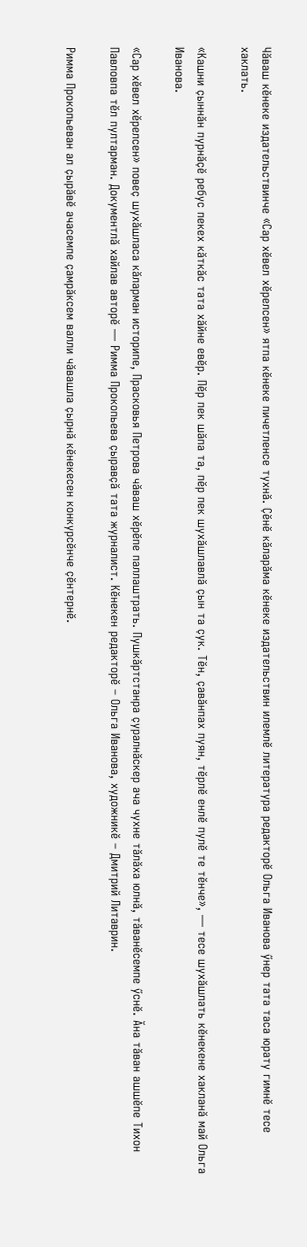Чӑваш кӗнеке издательствинче «Сар хӗвел хӗрелсен» ятпа кӗнеке пичетленсе тухнӑ. Ҫӗнӗ кӑларӑма кӗнеке издательствин илемлӗ литература редакторӗ Ольга Иванова ӳнер тата таса юрату гимнӗ тесе хаклать.

«Кашни ҫыннӑн пурнӑҫӗ ребус пекех кӑткӑс тата хӑйне евӗр. Пӗр пек шӑпа та, пӗр пек шухӑшлавлӑ ҫын та ҫук. Тӗн, ҫавӑнпах пуян, тӗрлӗ енлӗ пулӗ те тӗнче», — тесе шухӑшлать кӗнекене хакланӑ май Ольга Иванова.

«Сар хӗвел хӗрелсен» повеҫ шухӑшласа кӑларман историпе, Прасковья Петрова чӑваш хӗрӗпе паллаштрать. Пушкӑртстанра ҫуралнӑскер ача чухне тӑлӑха юлнӑ, тӑванӗсемпе ӳснӗ. Ӑна тӑван ашшӗпе Тихон Павловпа тӗл пултарман. Документлӑ хайлав авторӗ — Римма Прокопьева ҫыравҫӑ тата журналист. Кӗнекен редакторӗ – Ольга Иванова, художникӗ – Дмитрий Литаврин.

Римма Прокопьеван ал ҫырӑвӗ ачасемпе ҫамрӑксем валли чӑвашла ҫырнӑ кӗнекесен конкурсӗнче ҫӗнтернӗ.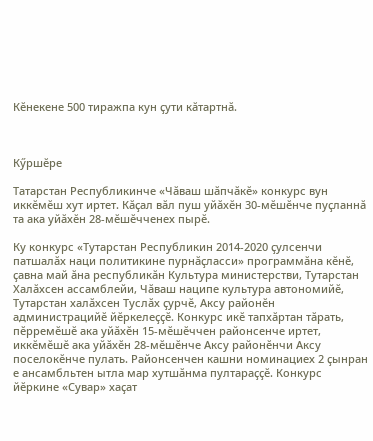Кӗнекене 500 тиражпа кун ҫути кӑтартнӑ.



Кӳршӗре

Татарстан Республикинче «Чӑваш шӑпчӑкӗ» конкурс вун иккӗмӗш хут иртет. Кӑҫал вӑл пуш уйӑхӗн 30-мӗшӗнче пуҫланнӑ та ака уйӑхӗн 28-мӗшӗчченех пырӗ.

Ку конкурс «Тутарстан Республикин 2014-2020 ҫулсенчи патшалӑх наци политикине пурнӑҫласси» программӑна кӗнӗ, ҫавна май ӑна республикӑн Культура министерстви, Тутарстан Халӑхсен ассамблейи, Чӑваш наципе культура автономийӗ, Тутарстан халӑхсен Туслӑх ҫурчӗ, Аксy районӗн администрацийӗ йӗpкелeҫҫӗ. Конкурс икӗ тапхӑртан тӑрать, пӗрремӗшӗ ака уйӑхӗн 15-мӗшӗччен районсенче иртет, иккӗмӗшӗ ака уйӑхӗн 28-мӗшӗнче Аксу районӗнчи Аксу поселокӗнче пулать. Районсенчен кашни номинациех 2 ҫынран е ансамбльтен ытла мар хутшӑнма пултараҫҫӗ. Конкурс йӗpкине «Сувар» хаҫат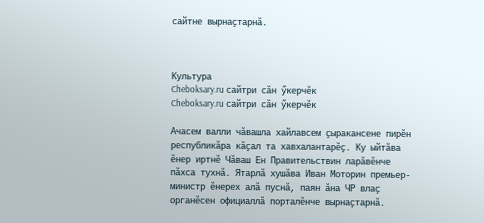сайтне вырнаҫтарнӑ.



Культура
Cheboksary.ru сайтри сӑн ӳкерчӗк
Cheboksary.ru сайтри сӑн ӳкерчӗк

Ачасем валли чӑвашла хайлавсем ҫыракансене пирӗн республикӑра кӑҫал та хавхалантарӗҫ. Ку ыйтӑва ӗнер иртнӗ Чӑваш Ен Правительствин ларӑвӗнче пӑхса тухнӑ. Ятарлӑ хушӑва Иван Моторин премьер-министр ӗнерех алӑ пуснӑ, паян ӑна ЧР влаҫ органӗсен официаллӑ порталӗнче вырнаҫтарнӑ.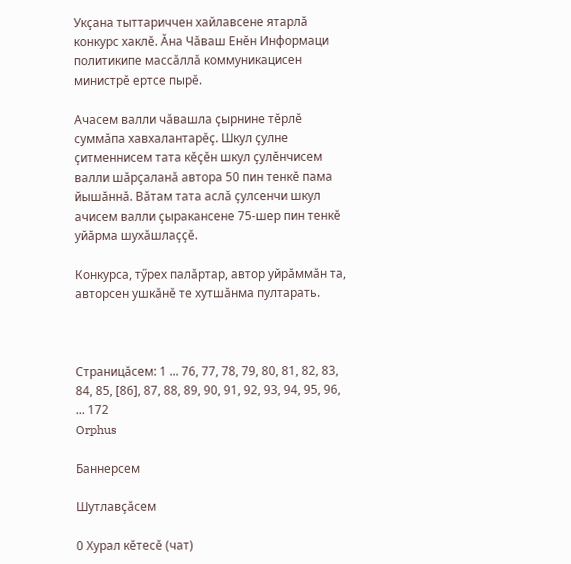Укҫана тыттариччен хайлавсене ятарлӑ конкурс хаклӗ. Ӑна Чӑваш Енӗн Информаци политикипе массӑллӑ коммуникацисен министрӗ ертсе пырӗ.

Ачасем валли чӑвашла ҫырнине тӗрлӗ суммӑпа хавхалантарӗҫ. Шкул ҫулне ҫитменнисем тата кӗҫӗн шкул ҫулӗнчисем валли шӑрҫаланӑ автора 50 пин тенкӗ пама йышӑннӑ. Вӑтам тата аслӑ ҫулсенчи шкул ачисем валли ҫыракансене 75-шер пин тенкӗ уйӑрма шухӑшлаҫҫӗ.

Конкурса, тӳрех палӑртар, автор уйрӑммӑн та, авторсен ушкӑнӗ те хутшӑнма пултарать.



Страницӑсем: 1 ... 76, 77, 78, 79, 80, 81, 82, 83, 84, 85, [86], 87, 88, 89, 90, 91, 92, 93, 94, 95, 96, ... 172
Orphus

Баннерсем

Шутлавҫӑсем

0 Хурал кӗтесӗ (чат)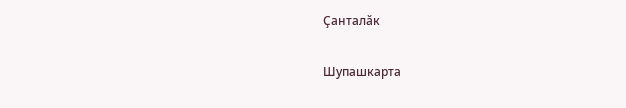Ҫанталӑк

Шупашкарта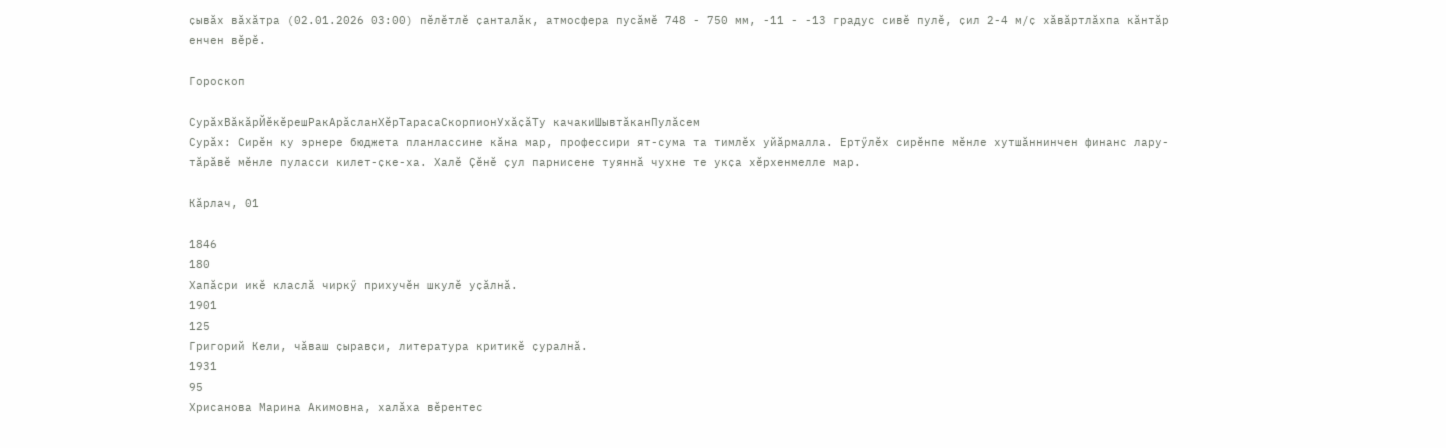ҫывӑх вӑхӑтра (02.01.2026 03:00) пӗлӗтлӗ ҫанталӑк, атмосфера пусӑмӗ 748 - 750 мм, -11 - -13 градус сивӗ пулӗ, ҫил 2-4 м/ҫ хӑвӑртлӑхпа кӑнтӑр енчен вӗрӗ.

Гороскоп

СурӑхВӑкӑрЙӗкӗрешРакАрӑсланХӗрТарасаСкорпионУхӑҫӑТу качакиШывтӑканПулӑсем
Сурӑх: Сирӗн ку эрнере бюджета планлассине кӑна мар, профессири ят-сума та тимлӗх уйӑрмалла. Ертӳлӗх сирӗнпе мӗнле хутшӑннинчен финанс лару-тӑрӑвӗ мӗнле пуласси килет-ҫке-ха. Халӗ Ҫӗнӗ ҫул парнисене туяннӑ чухне те укҫа хӗрхенмелле мар.

Кӑрлач, 01

1846
180
Хапӑсри икӗ класлӑ чиркӳ прихучӗн шкулӗ уҫӑлнӑ.
1901
125
Григорий Кели, чӑваш ҫыравҫи, литература критикӗ ҫуралнӑ.
1931
95
Хрисанова Марина Акимовна, халӑха вӗрентес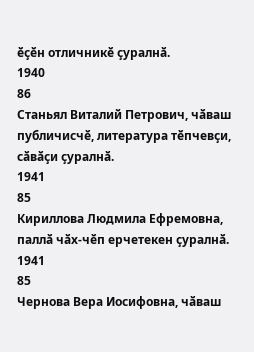ӗҫӗн отличникӗ ҫуралнӑ.
1940
86
Станьял Виталий Петрович, чӑваш публичисчӗ, литература тӗпчевҫи, сӑвӑҫи ҫуралнӑ.
1941
85
Кириллова Людмила Ефремовна, паллӑ чӑх-чӗп ерчетекен ҫуралнӑ.
1941
85
Чернова Вера Иосифовна, чӑваш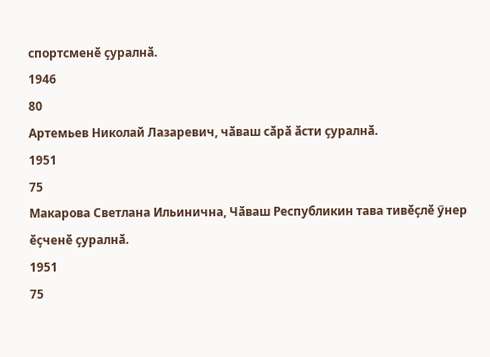спортсменӗ ҫуралнӑ.
1946
80
Артемьев Николай Лазаревич, чӑваш сӑрӑ ӑсти ҫуралнӑ.
1951
75
Макарова Светлана Ильинична, Чӑваш Республикин тава тивӗҫлӗ ӳнер ӗҫченӗ ҫуралнӑ.
1951
75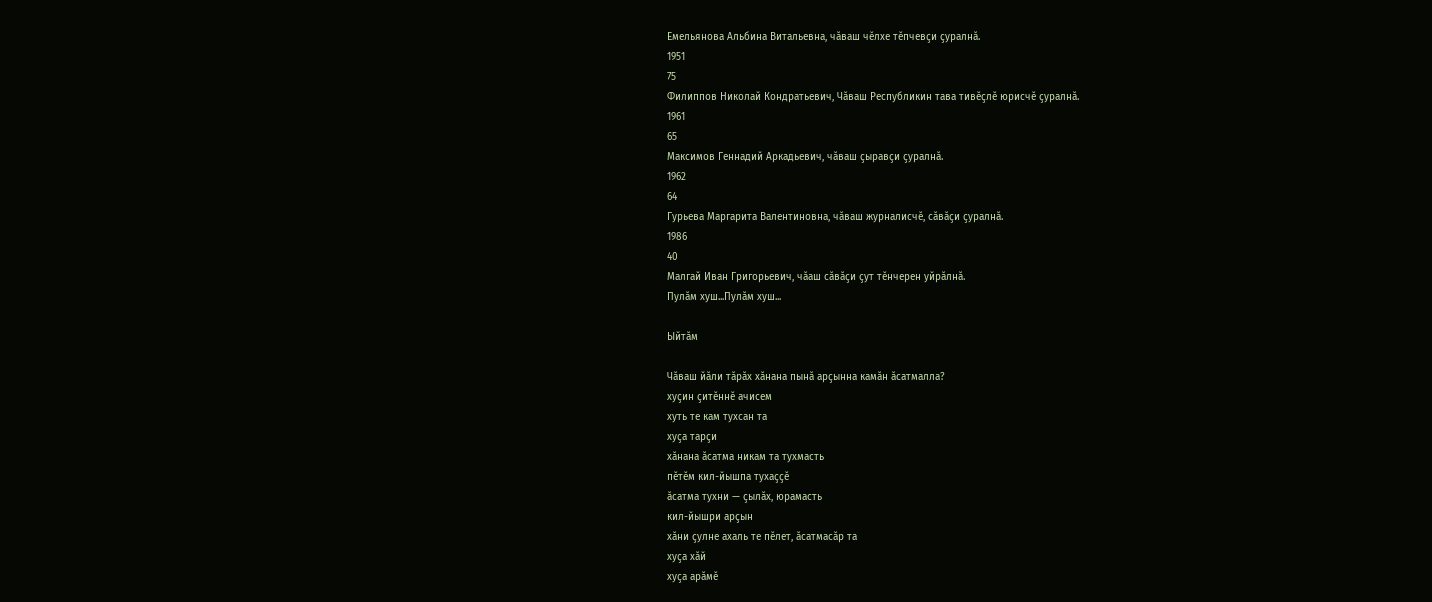Емельянова Альбина Витальевна, чӑваш чӗлхе тӗпчевҫи ҫуралнӑ.
1951
75
Филиппов Николай Кондратьевич, Чӑваш Республикин тава тивӗҫлӗ юрисчӗ ҫуралнӑ.
1961
65
Максимов Геннадий Аркадьевич, чӑваш ҫыравҫи ҫуралнӑ.
1962
64
Гурьева Маргарита Валентиновна, чӑваш журналисчӗ, сӑвӑҫи ҫуралнӑ.
1986
40
Малгай Иван Григорьевич, чӑаш сӑвӑҫи ҫут тӗнчерен уйрӑлнӑ.
Пулӑм хуш...Пулӑм хуш...

Ыйтӑм

Чӑваш йӑли тӑрӑх хӑнана пынӑ арҫынна камӑн ӑсатмалла?
хуҫин ҫитӗннӗ ачисем
хуть те кам тухсан та
хуҫа тарҫи
хӑнана ӑсатма никам та тухмасть
пӗтӗм кил-йышпа тухаҫҫӗ
ӑсатма тухни — ҫылӑх, юрамасть
кил-йышри арҫын
хӑни ҫулне ахаль те пӗлет, ӑсатмасӑр та
хуҫа хӑй
хуҫа арӑмӗ